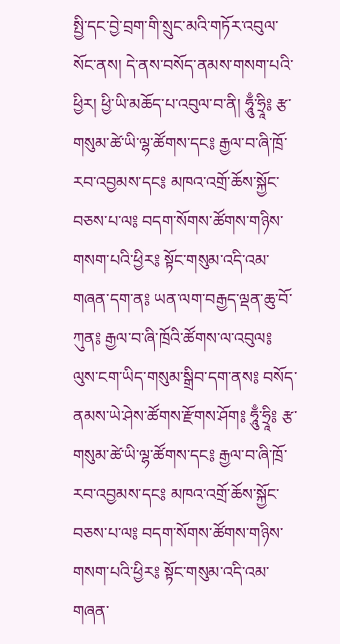སྤྱི་དང་བྱེ་བྲག་གི་སྲུང་མའི་གཏོར་འབུལ་སོང་ནས། དེ་ནས་བསོད་ནམས་གསག་པའི་ཕྱིར། ཕྱི་ཡི་མཆོད་པ་འབུལ་བ་ནི། ཧཱུྃ་ཧྲཱི༔ རྩ་གསུམ་ཚེ་ཡི་ལྷ་ཚོགས་དང༔ རྒྱལ་བ་ཞི་ཁྲོ་རབ་འབྱམས་དང༔ མཁའ་འགྲོ་ཆོས་སྐྱོང་བཅས་པ་ལ༔ བདག་སོགས་ཚོགས་གཉིས་གསག་པའི་ཕྱིར༔ སྟོང་གསུམ་འདི་འམ་གཞན་དག་ན༔ ཡན་ལག་བརྒྱད་ལྡན་ཆུ་བོ་ཀུན༔ རྒྱལ་བ་ཞི་ཁྲོའི་ཚོགས་ལ་འབུལ༔ ལུས་ངག་ཡིད་གསུམ་སྒྲིབ་དག་ནས༔ བསོད་ནམས་ཡེ་ཤེས་ཚོགས་རྫོགས་ཤོག༔ ཧཱུྃ་ཧྲཱི༔ རྩ་གསུམ་ཚེ་ཡི་ལྷ་ཚོགས་དང༔ རྒྱལ་བ་ཞི་ཁྲོ་རབ་འབྱམས་དང༔ མཁའ་འགྲོ་ཆོས་སྐྱོང་བཅས་པ་ལ༔ བདག་སོགས་ཚོགས་གཉིས་གསག་པའི་ཕྱིར༔ སྟོང་གསུམ་འདི་འམ་གཞན་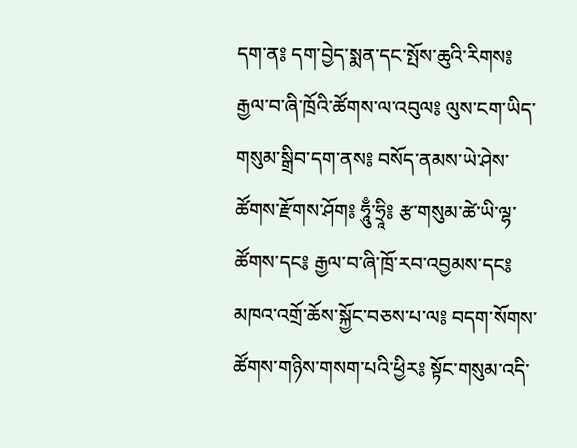དག་ན༔ དག་བྱེད་སྨན་དང་སྤོས་ཆུའི་རིགས༔ རྒྱལ་བ་ཞི་ཁྲོའི་ཚོགས་ལ་འབུལ༔ ལུས་ངག་ཡིད་གསུམ་སྒྲིབ་དག་ནས༔ བསོད་ནམས་ཡེ་ཤེས་ཚོགས་རྫོགས་ཤོག༔ ཧཱུྃ་ཧྲཱི༔ རྩ་གསུམ་ཚེ་ཡི་ལྷ་ཚོགས་དང༔ རྒྱལ་བ་ཞི་ཁྲོ་རབ་འབྱམས་དང༔ མཁའ་འགྲོ་ཆོས་སྐྱོང་བཅས་པ་ལ༔ བདག་སོགས་ཚོགས་གཉིས་གསག་པའི་ཕྱིར༔ སྟོང་གསུམ་འདི་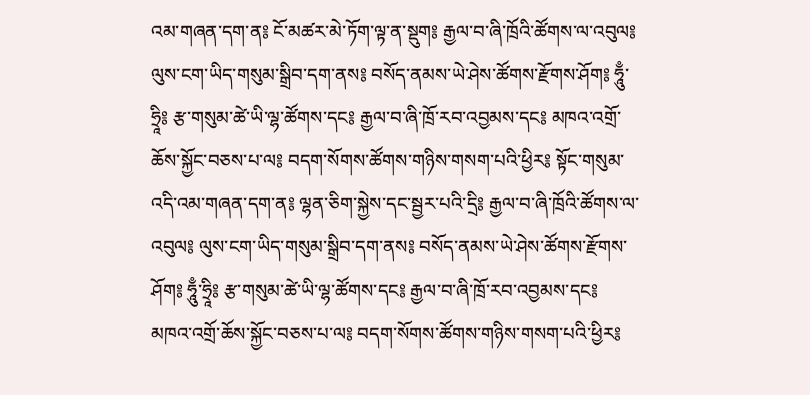འམ་གཞན་དག་ན༔ ངོ་མཚར་མེ་ཏོག་ལྟ་ན་སྡུག༔ རྒྱལ་བ་ཞི་ཁྲོའི་ཚོགས་ལ་འབུལ༔ ལུས་ངག་ཡིད་གསུམ་སྒྲིབ་དག་ནས༔ བསོད་ནམས་ཡེ་ཤེས་ཚོགས་རྫོགས་ཤོག༔ ཧཱུྃ་ཧྲཱི༔ རྩ་གསུམ་ཚེ་ཡི་ལྷ་ཚོགས་དང༔ རྒྱལ་བ་ཞི་ཁྲོ་རབ་འབྱམས་དང༔ མཁའ་འགྲོ་ཆོས་སྐྱོང་བཅས་པ་ལ༔ བདག་སོགས་ཚོགས་གཉིས་གསག་པའི་ཕྱིར༔ སྟོང་གསུམ་འདི་འམ་གཞན་དག་ན༔ ལྷན་ཅིག་སྐྱེས་དང་སྦྱར་པའི་དྲི༔ རྒྱལ་བ་ཞི་ཁྲོའི་ཚོགས་ལ་འབུལ༔ ལུས་ངག་ཡིད་གསུམ་སྒྲིབ་དག་ནས༔ བསོད་ནམས་ཡེ་ཤེས་ཚོགས་རྫོགས་ཤོག༔ ཧཱུྃ་ཧྲཱི༔ རྩ་གསུམ་ཚེ་ཡི་ལྷ་ཚོགས་དང༔ རྒྱལ་བ་ཞི་ཁྲོ་རབ་འབྱམས་དང༔ མཁའ་འགྲོ་ཆོས་སྐྱོང་བཅས་པ་ལ༔ བདག་སོགས་ཚོགས་གཉིས་གསག་པའི་ཕྱིར༔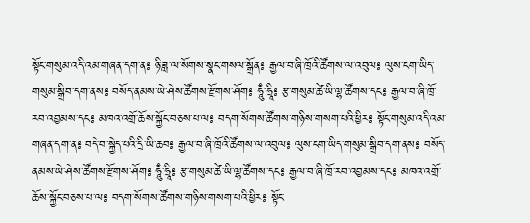སྟོང་གསུམ་འདི་འམ་གཞན་དག་ན༔ ཉི་ཟླ་ལ་སོགས་སྣང་གསལ་སྒྲོན༔ རྒྱལ་བ་ཞི་ཁྲོའི་ཚོགས་ལ་འབུལ༔ ལུས་ངག་ཡིད་གསུམ་སྒྲིབ་དག་ནས༔ བསོད་ནམས་ཡེ་ཤེས་ཚོགས་རྫོགས་ཤོག༔ ཧཱུྃ་ཧྲཱི༔ རྩ་གསུམ་ཚེ་ཡི་ལྷ་ཚོགས་དང༔ རྒྱལ་བ་ཞི་ཁྲོ་རབ་འབྱམས་དང༔ མཁའ་འགྲོ་ཆོས་སྐྱོང་བཅས་པ་ལ༔ བདག་སོགས་ཚོགས་གཉིས་གསག་པའི་ཕྱིར༔ སྟོང་གསུམ་འདི་འམ་གཞན་དག་ན༔ བདེ་བ་སྐྱེད་པའི་དྲི་ཡི་ཆབ༔ རྒྱལ་བ་ཞི་ཁྲོའི་ཚོགས་ལ་འབུལ༔ ལུས་ངག་ཡིད་གསུམ་སྒྲིབ་དག་ནས༔ བསོད་ནམས་ཡེ་ཤེས་ཚོགས་རྫོགས་ཤོག༔ ཧཱུྃ་ཧྲཱི༔ རྩ་གསུམ་ཚེ་ཡི་ལྷ་ཚོགས་དང༔ རྒྱལ་བ་ཞི་ཁྲོ་རབ་འབྱམས་དང༔ མཁའ་འགྲོ་ཆོས་སྐྱོང་བཅས་པ་ལ༔ བདག་སོགས་ཚོགས་གཉིས་གསག་པའི་ཕྱིར༔ སྟོང་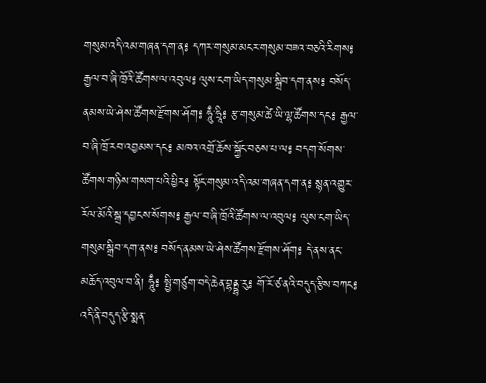གསུམ་འདི་འམ་གཞན་དག་ན༔ དཀར་གསུམ་མངར་གསུམ་བཟའ་བཅའི་རིགས༔ རྒྱལ་བ་ཞི་ཁྲོའི་ཚོགས་ལ་འབུལ༔ ལུས་ངག་ཡིད་གསུམ་སྒྲིབ་དག་ནས༔ བསོད་ནམས་ཡེ་ཤེས་ཚོགས་རྫོགས་ཤོག༔ ཧཱུྃ་ཧྲཱི༔ རྩ་གསུམ་ཚེ་ཡི་ལྷ་ཚོགས་དང༔ རྒྱལ་བ་ཞི་ཁྲོ་རབ་འབྱམས་དང༔ མཁའ་འགྲོ་ཆོས་སྐྱོང་བཅས་པ་ལ༔ བདག་སོགས་ཚོགས་གཉིས་གསག་པའི་ཕྱིར༔ སྟོང་གསུམ་འདི་འམ་གཞན་དག་ན༔ སྙན་འགྱུར་རོལ་མོའི་སྒྲ་དབྱངས་སོགས༔ རྒྱལ་བ་ཞི་ཁྲོའི་ཚོགས་ལ་འབུལ༔ ལུས་ངག་ཡིད་གསུམ་སྒྲིབ་དག་ནས༔ བསོད་ནམས་ཡེ་ཤེས་ཚོགས་རྫོགས་ཤོག༔ དེ་ནས་ནང་མཆོད་འབུལ་བ་ནི། ཧཱུྃ༔ སྤྱི་གཙུག་བདེ་ཆེན་བྷནྡྷ་རུ༔ གོ་རོ་ཙ་ནའི་བདུད་རྩིས་བཀང༔ འདི་ནི་བདུད་རྩི་སྨན་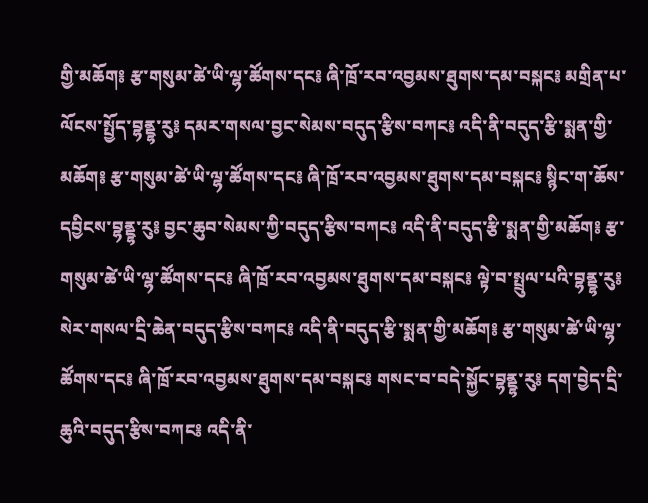གྱི་མཆོག༔ རྩ་གསུམ་ཚེ་ཡི་ལྷ་ཚོགས་དང༔ ཞི་ཁྲོ་རབ་འབྱམས་ཐུགས་དམ་བསྐང༔ མགྲིན་པ་ལོངས་སྤྱོད་བྷནྡྷ་རུ༔ དམར་གསལ་བྱང་སེམས་བདུད་རྩིས་བཀང༔ འདི་ནི་བདུད་རྩི་སྨན་གྱི་མཆོག༔ རྩ་གསུམ་ཚེ་ཡི་ལྷ་ཚོགས་དང༔ ཞི་ཁྲོ་རབ་འབྱམས་ཐུགས་དམ་བསྐང༔ སྙིང་ག་ཆོས་དབྱིངས་བྷནྡྷ་རུ༔ བྱང་ཆུབ་སེམས་ཀྱི་བདུད་རྩིས་བཀང༔ འདི་ནི་བདུད་རྩི་སྨན་གྱི་མཆོག༔ རྩ་གསུམ་ཚེ་ཡི་ལྷ་ཚོགས་དང༔ ཞི་ཁྲོ་རབ་འབྱམས་ཐུགས་དམ་བསྐང༔ ལྟེ་བ་སྤྲུལ་པའི་བྷནྡྷ་རུ༔ སེར་གསལ་དྲི་ཆེན་བདུད་རྩིས་བཀང༔ འདི་ནི་བདུད་རྩི་སྨན་གྱི་མཆོག༔ རྩ་གསུམ་ཚེ་ཡི་ལྷ་ཚོགས་དང༔ ཞི་ཁྲོ་རབ་འབྱམས་ཐུགས་དམ་བསྐང༔ གསང་བ་བདེ་སྐྱོང་བྷནྡྷ་རུ༔ དག་བྱེད་དྲི་ཆུའི་བདུད་རྩིས་བཀང༔ འདི་ནི་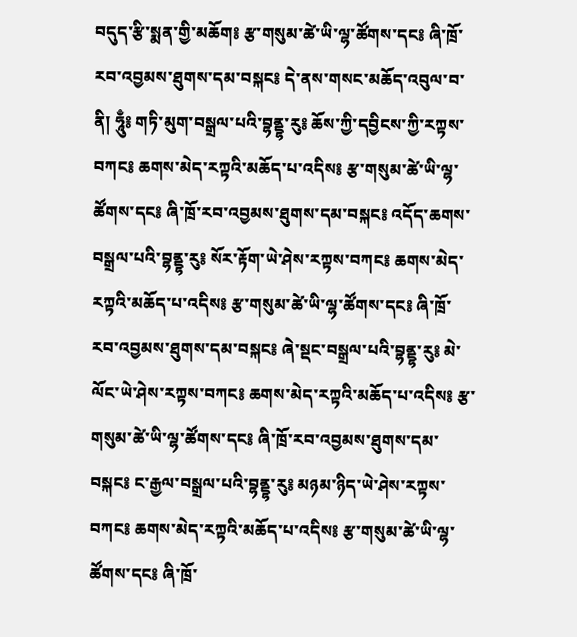བདུད་རྩི་སྨན་གྱི་མཆོག༔ རྩ་གསུམ་ཚེ་ཡི་ལྷ་ཚོགས་དང༔ ཞི་ཁྲོ་རབ་འབྱམས་ཐུགས་དམ་བསྐང༔ དེ་ནས་གསང་མཆོད་འབུལ་བ་ནི། ཧཱུྃ༔ གཏི་མུག་བསྒྲལ་པའི་བྷནྡྷ་རུ༔ ཆོས་ཀྱི་དབྱིངས་ཀྱི་རཀྟས་བཀང༔ ཆགས་མེད་རཀྟའི་མཆོད་པ་འདིས༔ རྩ་གསུམ་ཚེ་ཡི་ལྷ་ཚོགས་དང༔ ཞི་ཁྲོ་རབ་འབྱམས་ཐུགས་དམ་བསྐང༔ འདོད་ཆགས་བསྒྲལ་པའི་བྷནྡྷ་རུ༔ སོར་རྟོག་ཡེ་ཤེས་རཀྟས་བཀང༔ ཆགས་མེད་རཀྟའི་མཆོད་པ་འདིས༔ རྩ་གསུམ་ཚེ་ཡི་ལྷ་ཚོགས་དང༔ ཞི་ཁྲོ་རབ་འབྱམས་ཐུགས་དམ་བསྐང༔ ཞེ་སྡང་བསྒྲལ་པའི་བྷནྡྷ་རུ༔ མེ་ལོང་ཡེ་ཤེས་རཀྟས་བཀང༔ ཆགས་མེད་རཀྟའི་མཆོད་པ་འདིས༔ རྩ་གསུམ་ཚེ་ཡི་ལྷ་ཚོགས་དང༔ ཞི་ཁྲོ་རབ་འབྱམས་ཐུགས་དམ་བསྐང༔ ང་རྒྱལ་བསྒྲལ་པའི་བྷནྡྷ་རུ༔ མཉམ་ཉིད་ཡེ་ཤེས་རཀྟས་བཀང༔ ཆགས་མེད་རཀྟའི་མཆོད་པ་འདིས༔ རྩ་གསུམ་ཚེ་ཡི་ལྷ་ཚོགས་དང༔ ཞི་ཁྲོ་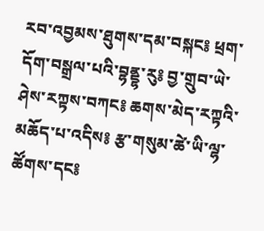རབ་འབྱམས་ཐུགས་དམ་བསྐང༔ ཕྲག་དོག་བསྒྲལ་པའི་བྷནྡྷ་རུ༔ བྱ་གྲུབ་ཡེ་ཤེས་རཀྟས་བཀང༔ ཆགས་མེད་རཀྟའི་མཆོད་པ་འདིས༔ རྩ་གསུམ་ཚེ་ཡི་ལྷ་ཚོགས་དང༔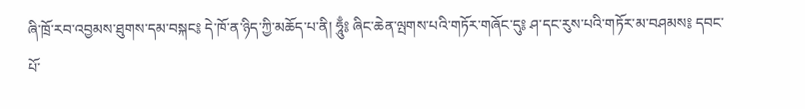ཞི་ཁྲོ་རབ་འབྱམས་ཐུགས་དམ་བསྐང༔ དེ་ཁོ་ན་ཉིད་ཀྱི་མཆོད་པ་ནི། ཧཱུྃ༔ ཞིང་ཆེན་ལྤགས་པའི་གཏོར་གཞོང་དུ༔ ཤ་དང་རུས་པའི་གཏོར་མ་བཤམས༔ དབང་པོ་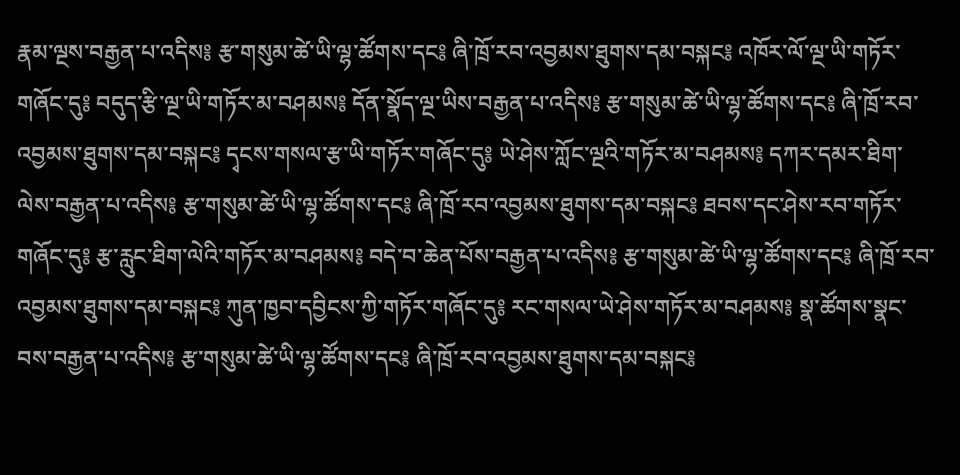རྣམ་ལྔས་བརྒྱན་པ་འདིས༔ རྩ་གསུམ་ཚེ་ཡི་ལྷ་ཚོགས་དང༔ ཞི་ཁྲོ་རབ་འབྱམས་ཐུགས་དམ་བསྐང༔ འཁོར་ལོ་ལྔ་ཡི་གཏོར་གཞོང་དུ༔ བདུད་རྩི་ལྔ་ཡི་གཏོར་མ་བཤམས༔ དོན་སྣོད་ལྔ་ཡིས་བརྒྱན་པ་འདིས༔ རྩ་གསུམ་ཚེ་ཡི་ལྷ་ཚོགས་དང༔ ཞི་ཁྲོ་རབ་འབྱམས་ཐུགས་དམ་བསྐང༔ དྭངས་གསལ་རྩ་ཡི་གཏོར་གཞོང་དུ༔ ཡེ་ཤེས་ཀློང་ལྔའི་གཏོར་མ་བཤམས༔ དཀར་དམར་ཐིག་ལེས་བརྒྱན་པ་འདིས༔ རྩ་གསུམ་ཚེ་ཡི་ལྷ་ཚོགས་དང༔ ཞི་ཁྲོ་རབ་འབྱམས་ཐུགས་དམ་བསྐང༔ ཐབས་དང་ཤེས་རབ་གཏོར་གཞོང་དུ༔ རྩ་རླུང་ཐིག་ལེའི་གཏོར་མ་བཤམས༔ བདེ་བ་ཆེན་པོས་བརྒྱན་པ་འདིས༔ རྩ་གསུམ་ཚེ་ཡི་ལྷ་ཚོགས་དང༔ ཞི་ཁྲོ་རབ་འབྱམས་ཐུགས་དམ་བསྐང༔ ཀུན་ཁྱབ་དབྱིངས་ཀྱི་གཏོར་གཞོང་དུ༔ རང་གསལ་ཡེ་ཤེས་གཏོར་མ་བཤམས༔ སྣ་ཚོགས་སྣང་བས་བརྒྱན་པ་འདིས༔ རྩ་གསུམ་ཚེ་ཡི་ལྷ་ཚོགས་དང༔ ཞི་ཁྲོ་རབ་འབྱམས་ཐུགས་དམ་བསྐང༔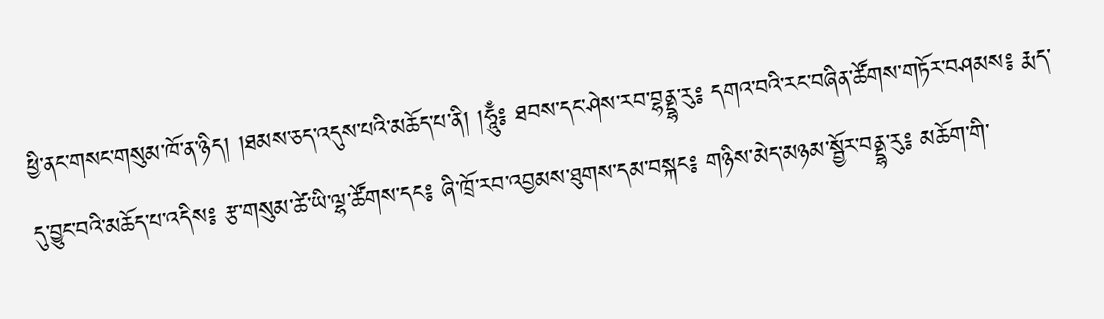ཕྱི་ནང་གསང་གསུམ་ཁོ་ན་ཉིད། །ཐམས་ཅད་འདུས་པའི་མཆོད་པ་ནི། །ཧཱུྃ༔ ཐབས་དང་ཤེས་རབ་བྷནྡྷ་རུ༔ དགའ་བའི་རང་བཞིན་ཚོགས་གཏོར་བཤམས༔ རྨད་དུ་བྱུང་བའི་མཆོད་པ་འདིས༔ རྩ་གསུམ་ཚེ་ཡི་ལྷ་ཚོགས་དང༔ ཞི་ཁྲོ་རབ་འབྱམས་ཐུགས་དམ་བསྐང༔ གཉིས་མེད་མཉམ་སྦྱོར་བནྡྷ་རུ༔ མཆོག་གི་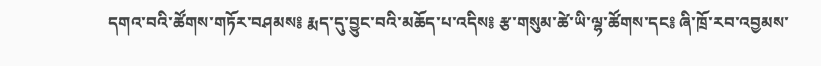དགའ་བའི་ཚོགས་གཏོར་བཤམས༔ རྨད་དུ་བྱུང་བའི་མཆོད་པ་འདིས༔ རྩ་གསུམ་ཚེ་ཡི་ལྷ་ཚོགས་དང༔ ཞི་ཁྲོ་རབ་འབྱམས་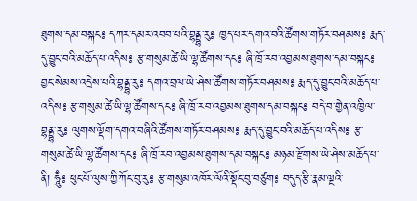ཐུགས་དམ་བསྐང༔ དཀར་དམར་འབབ་པའི་བྷནྡྷ་རུ༔ ཁྱད་པར་དགའ་བའི་ཚོགས་གཏོར་བཤམས༔ རྨད་དུ་བྱུང་བའི་མཆོད་པ་འདིས༔ རྩ་གསུམ་ཚེ་ཡི་ལྷ་ཚོགས་དང༔ ཞི་ཁྲོ་རབ་འབྱམས་ཐུགས་དམ་བསྐང༔ བྱང་སེམས་འདྲེས་པའི་བྷནྡྷ་རུ༔ དགའ་བྲལ་ཡེ་ཤེས་ཚོགས་གཏོར་བཤམས༔ རྨད་དུ་བྱུང་བའི་མཆོད་པ་འདིས༔ རྩ་གསུམ་ཚེ་ཡི་ལྷ་ཚོགས་དང༔ ཞི་ཁྲོ་རབ་འབྱམས་ཐུགས་དམ་བསྐང༔ བདེ་བ་གྱེན་འཁྱིལ་བྷནྡྷ་རུ༔ ལུགས་ལྡོག་དགའ་བཞིའི་ཚོགས་གཏོར་བཤམས༔ རྨད་དུ་བྱུང་བའི་མཆོད་པ་འདིས༔ རྩ་གསུམ་ཚེ་ཡི་ལྷ་ཚོགས་དང༔ ཞི་ཁྲོ་རབ་འབྱམས་ཐུགས་དམ་བསྐང༔ མཉམ་རྫོགས་ཡེ་ཤེས་མཆོད་པ་ནི། ཧཱུྃ༔ ཕུང་པོ་ལུས་ཀྱི་ཀོང་བུ་རུ༔ རྩ་གསུམ་འཁོར་ལོའི་སྡོང་བུ་བཙུག༔ བདུད་རྩི་རྣམ་ལྔའི་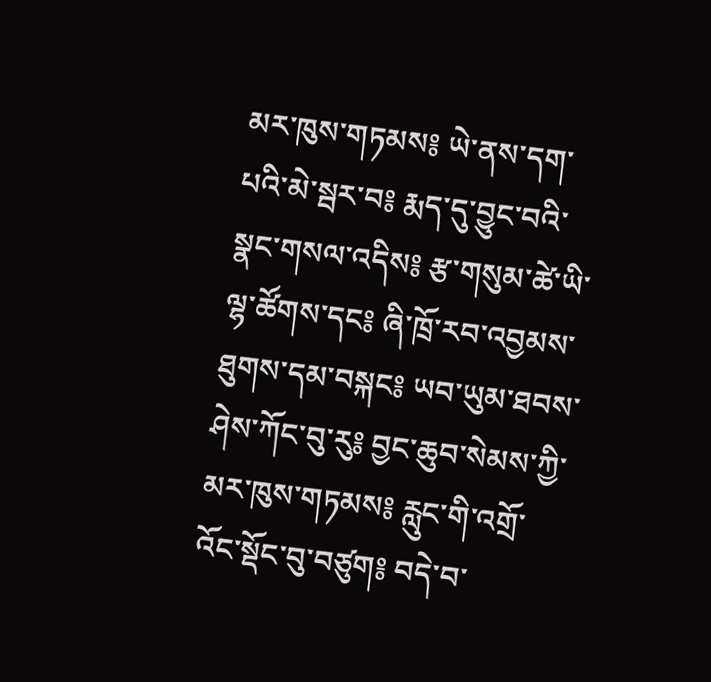མར་ཁུས་གཏམས༔ ཡེ་ནས་དག་པའི་མེ་སྦར་བ༔ རྨད་དུ་བྱུང་བའི་སྣང་གསལ་འདིས༔ རྩ་གསུམ་ཚེ་ཡི་ལྷ་ཚོགས་དང༔ ཞི་ཁྲོ་རབ་འབྱམས་ཐུགས་དམ་བསྐང༔ ཡབ་ཡུམ་ཐབས་ཤེས་ཀོང་བུ་རུ༔ བྱང་ཆུབ་སེམས་ཀྱི་མར་ཁུས་གཏམས༔ རླུང་གི་འགྲོ་འོང་སྡོང་བུ་བཙུག༔ བདེ་བ་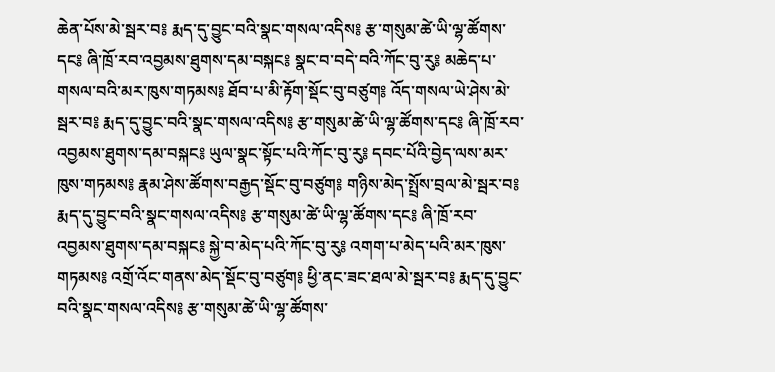ཆེན་པོས་མེ་སྦར་བ༔ རྨད་དུ་བྱུང་བའི་སྣང་གསལ་འདིས༔ རྩ་གསུམ་ཚེ་ཡི་ལྷ་ཚོགས་དང༔ ཞི་ཁྲོ་རབ་འབྱམས་ཐུགས་དམ་བསྐང༔ སྣང་བ་བདེ་བའི་ཀོང་བུ་རུ༔ མཆེད་པ་གསལ་བའི་མར་ཁུས་གཏམས༔ ཐོབ་པ་མི་རྟོག་སྡོང་བུ་བཙུག༔ འོད་གསལ་ཡེ་ཤེས་མེ་སྦར་བ༔ རྨད་དུ་བྱུང་བའི་སྣང་གསལ་འདིས༔ རྩ་གསུམ་ཚེ་ཡི་ལྷ་ཚོགས་དང༔ ཞི་ཁྲོ་རབ་འབྱམས་ཐུགས་དམ་བསྐང༔ ཡུལ་སྣང་སྟོང་པའི་ཀོང་བུ་རུ༔ དབང་པོའི་བྱེད་ལས་མར་ཁུས་གཏམས༔ རྣམ་ཤེས་ཚོགས་བརྒྱད་སྡོང་བུ་བཙུག༔ གཉིས་མེད་སྤྲོས་བྲལ་མེ་སྦར་བ༔ རྨད་དུ་བྱུང་བའི་སྣང་གསལ་འདིས༔ རྩ་གསུམ་ཚེ་ཡི་ལྷ་ཚོགས་དང༔ ཞི་ཁྲོ་རབ་འབྱམས་ཐུགས་དམ་བསྐང༔ སྐྱེ་བ་མེད་པའི་ཀོང་བུ་རུ༔ འགག་པ་མེད་པའི་མར་ཁུས་གཏམས༔ འགྲོ་འོང་གནས་མེད་སྡོང་བུ་བཙུག༔ ཕྱི་ནང་ཟང་ཐལ་མེ་སྦར་བ༔ རྨད་དུ་བྱུང་བའི་སྣང་གསལ་འདིས༔ རྩ་གསུམ་ཚེ་ཡི་ལྷ་ཚོགས་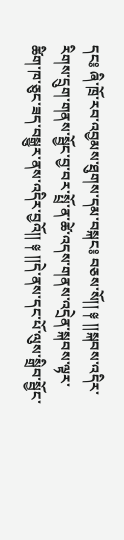དང༔ ཞི་ཁྲོ་རབ་འབྱམས་ཐུགས་དམ་བསྐང༔ བཅས་སོ།། ༈ །།སྐབས་འདིར་རིགས་དྲུག་གནས་སྦྱོང་བྱ་བར་སྤྲོ་ན་ཚེ་འདས་གནས་འདྲེན་སྐབས་ལྟར་ཚིག་ཁ་ཅུང་ཟད་བསྒྱུར་ནས་འདིར་བྱའོ།། ༈ །།དེ་ནས་དང་པོ་ལུས་སྒྲིབ་སྦྱོང་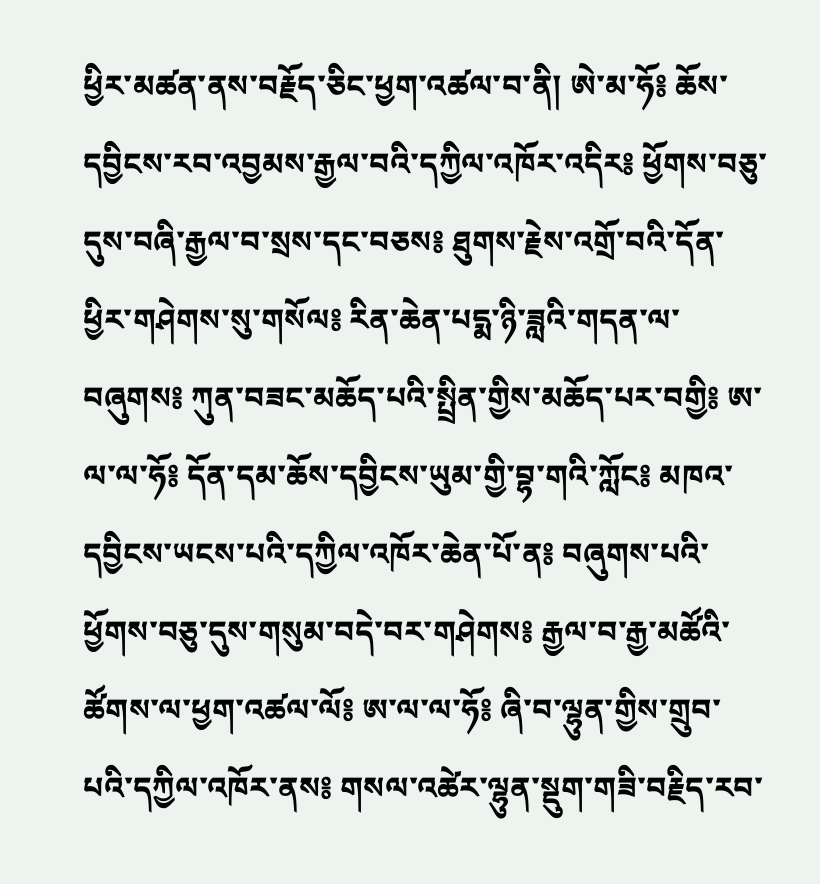ཕྱིར་མཚན་ནས་བརྗོད་ཅིང་ཕྱག་འཚལ་བ་ནི། ཨེ་མ་ཧོ༔ ཆོས་དབྱིངས་རབ་འབྱམས་རྒྱལ་བའི་དཀྱིལ་འཁོར་འདིར༔ ཕྱོགས་བཅུ་དུས་བཞི་རྒྱལ་བ་སྲས་དང་བཅས༔ ཐུགས་རྗེས་འགྲོ་བའི་དོན་ཕྱིར་གཤེགས་སུ་གསོལ༔ རིན་ཆེན་པདྨ་ཉི་ཟླའི་གདན་ལ་བཞུགས༔ ཀུན་བཟང་མཆོད་པའི་སྤྲིན་གྱིས་མཆོད་པར་བགྱི༔ ཨ་ལ་ལ་ཧོ༔ དོན་དམ་ཆོས་དབྱིངས་ཡུམ་གྱི་བྷ་གའི་ཀློང༔ མཁའ་དབྱིངས་ཡངས་པའི་དཀྱིལ་འཁོར་ཆེན་པོ་ན༔ བཞུགས་པའི་ཕྱོགས་བཅུ་དུས་གསུམ་བདེ་བར་གཤེགས༔ རྒྱལ་བ་རྒྱ་མཚོའི་ཚོགས་ལ་ཕྱག་འཚལ་ལོ༔ ཨ་ལ་ལ་ཧོ༔ ཞི་བ་ལྷུན་གྱིས་གྲུབ་པའི་དཀྱིལ་འཁོར་ནས༔ གསལ་འཚེར་ལྷུན་སྡུག་གཟི་བརྗིད་རབ་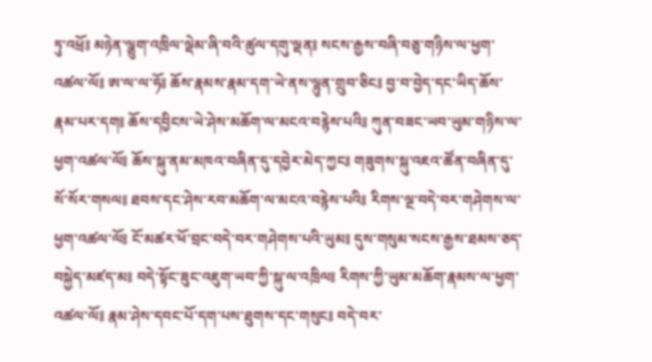ཏུ་འཕྲོ༔ མཉེན་ལྕུག་འཁྲིལ་ལྡེམ་ཞི་བའི་ཚུལ་དགུ་ལྡན༔ སངས་རྒྱས་བཞི་བཅུ་གཉིས་ལ་ཕྱག་འཚལ་ལོ༔ ཨ་ལ་ལ་ཧོ༔ ཆོས་རྣམས་རྣམ་དག་ཡེ་ནས་ལྷུན་གྲུབ་ཅིང༔ བྱ་བ་བྱེད་དང་ཡིད་ཆོས་རྣམ་པར་དག༔ ཆོས་དབྱིངས་ཡེ་ཤེས་མཆོག་ལ་མངའ་བརྙེས་པའི༔ ཀུན་བཟང་ཡབ་ཡུམ་གཉིས་ལ་ཕྱག་འཚལ་ལོ༔ ཆོས་སྐུ་ནམ་མཁའ་བཞིན་དུ་དབྱེར་མེད་ཀྱང༔ གཟུགས་སྐུ་འཇའ་ཚོན་བཞིན་དུ་སོ་སོར་གསལ༔ ཐབས་དང་ཤེས་རབ་མཆོག་ལ་མངའ་བརྙེས་པའི༔ རིགས་ལྔ་བདེ་བར་གཤེགས་ལ་ཕྱག་འཚལ་ལོ༔ ངོ་མཚར་ཕོ་བྲང་བདེ་བར་གཤེགས་པའི་ཡུམ༔ དུས་གསུམ་སངས་རྒྱས་ཐམས་ཅད་བསྐྱེད་མཛད་མ༔ བདེ་སྟོང་ཟུང་འཇུག་ཡབ་ཀྱི་སྐུ་ལ་འཁྲིལ༔ རིགས་ཀྱི་ཡུམ་མཆོག་རྣམས་ལ་ཕྱག་འཚལ་ལོ༔ རྣམ་ཤེས་དབང་པོ་དག་པས་ཐུགས་དང་གསུང༔ བདེ་བར་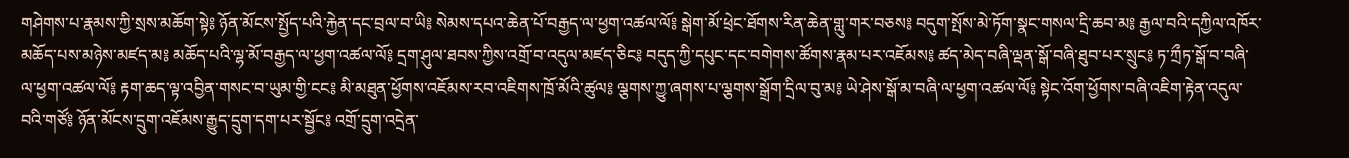གཤེགས་པ་རྣམས་ཀྱི་སྲས་མཆོག་སྟེ༔ ཉོན་མོངས་སྤྱོད་པའི་རྐྱེན་དང་བྲལ་བ་ཡི༔ སེམས་དཔའ་ཆེན་པོ་བརྒྱད་ལ་ཕྱག་འཚལ་ལོ༔ སྒེག་མོ་ཕྲེང་ཐོགས་རིན་ཆེན་གླུ་གར་བཅས༔ བདུག་སྤོས་མེ་ཏོག་སྣང་གསལ་དྲི་ཆབ་མ༔ རྒྱལ་བའི་དཀྱིལ་འཁོར་མཆོད་པས་མཉེས་མཛད་མ༔ མཆོད་པའི་ལྷ་མོ་བརྒྱད་ལ་ཕྱག་འཚལ་ལོ༔ དྲག་ཤུལ་ཐབས་ཀྱིས་འགྲོ་བ་འདུལ་མཛད་ཅིང༔ བདུད་ཀྱི་དཔུང་དང་བགེགས་ཚོགས་རྣམ་པར་འཇོམས༔ ཚད་མེད་བཞི་ལྡན་སྒོ་བཞི་ཐུབ་པར་སྲུང༔ ཏ་ཀྲྀཏ་སྒོ་བ་བཞི་ལ་ཕྱག་འཚལ་ལོ༔ རྟག་ཆད་ལྟ་འབྱིན་གསང་བ་ཡུམ་གྱི་ངང༔ མི་མཐུན་ཕྱོགས་འཇོམས་རབ་འཇིགས་ཁྲོ་མོའི་ཚུལ༔ ལྕགས་ཀྱུ་ཞགས་པ་ལྕགས་སྒྲོག་དྲིལ་བུ་མ༔ ཡེ་ཤེས་སྒོ་མ་བཞི་ལ་ཕྱག་འཚལ་ལོ༔ སྟེང་འོག་ཕྱོགས་བཞི་འཇིག་རྟེན་འདུལ་བའི་གཙོ༔ ཉོན་མོངས་དྲུག་འཇོམས་རྒྱུད་དྲུག་དག་པར་སྦྱོང༔ འགྲོ་དྲུག་འདྲེན་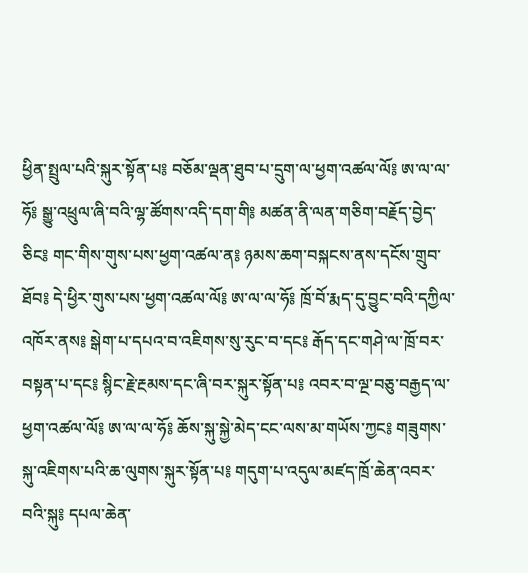ཕྱིན་སྤྲུལ་པའི་སྐུར་སྟོན་པ༔ བཅོམ་ལྡན་ཐུབ་པ་དྲུག་ལ་ཕྱག་འཚལ་ལོ༔ ཨ་ལ་ལ་ཧོ༔ སྒྱུ་འཕྲུལ་ཞི་བའི་ལྷ་ཚོགས་འདི་དག་གི༔ མཚན་ནི་ལན་གཅིག་བརྗོད་བྱེད་ཅིང༔ གང་གིས་གུས་པས་ཕྱག་འཚལ་ན༔ ཉམས་ཆག་བསྐངས་ནས་དངོས་གྲུབ་ཐོབ༔ དེ་ཕྱིར་གུས་པས་ཕྱག་འཚལ་ལོ༔ ཨ་ལ་ལ་ཧོ༔ ཁྲོ་བོ་རྨད་དུ་བྱུང་བའི་དཀྱིལ་འཁོར་ནས༔ སྒེག་པ་དཔའ་བ་འཇིགས་སུ་རུང་བ་དང༔ རྒོད་དང་གཤེ་ལ་ཁྲོ་བར་བསྟན་པ་དང༔ སྙིང་རྗེ་རྔམས་དང་ཞི་བར་སྐུར་སྟོན་པ༔ འབར་བ་ལྔ་བཅུ་བརྒྱད་ལ་ཕྱག་འཚལ་ལོ༔ ཨ་ལ་ལ་ཧོ༔ ཆོས་སྐུ་སྐྱེ་མེད་ངང་ལས་མ་གཡོས་ཀྱང༔ གཟུགས་སྐུ་འཇིགས་པའི་ཆ་ལུགས་སྐུར་སྟོན་པ༔ གདུག་པ་འདུལ་མཛད་ཁྲོ་ཆེན་འབར་བའི་སྐུ༔ དཔལ་ཆེན་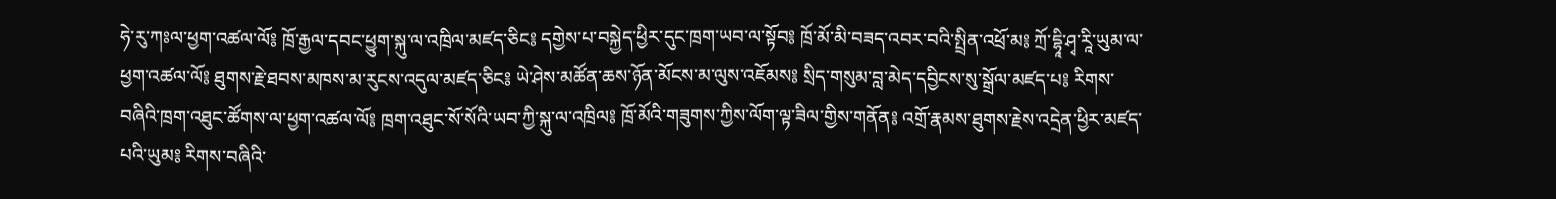ཧེ་རུ་ཀཿལ་ཕྱག་འཚལ་ལོ༔ ཁྲོ་རྒྱལ་དབང་ཕྱུག་སྐུ་ལ་འཁྲིལ་མཛད་ཅིང༔ དགྱེས་པ་བསྐྱེད་ཕྱིར་དུང་ཁྲག་ཡབ་ལ་སྟོབ༔ ཁྲོ་མོ་མི་བཟད་འབར་བའི་སྤྲིན་འཕྲོ་མ༔ ཀྲོ་དྷཱི་ཤྭ་རཱི་ཡུམ་ལ་ཕྱག་འཚལ་ལོ༔ ཐུགས་རྗེ་ཐབས་མཁས་མ་རུངས་འདུལ་མཛད་ཅིང༔ ཡེ་ཤེས་མཚོན་ཆས་ཉོན་མོངས་མ་ལུས་འཇོམས༔ སྲིད་གསུམ་བླ་མེད་དབྱིངས་སུ་སྒྲོལ་མཛད་པ༔ རིགས་བཞིའི་ཁྲག་འཐུང་ཚོགས་ལ་ཕྱག་འཚལ་ལོ༔ ཁྲག་འཐུང་སོ་སོའི་ཡབ་ཀྱི་སྐུ་ལ་འཁྲིལ༔ ཁྲོ་མོའི་གཟུགས་ཀྱིས་ལོག་ལྟ་ཟིལ་གྱིས་གནོན༔ འགྲོ་རྣམས་ཐུགས་རྗེས་འདྲེན་ཕྱིར་མཛད་པའི་ཡུམ༔ རིགས་བཞིའི་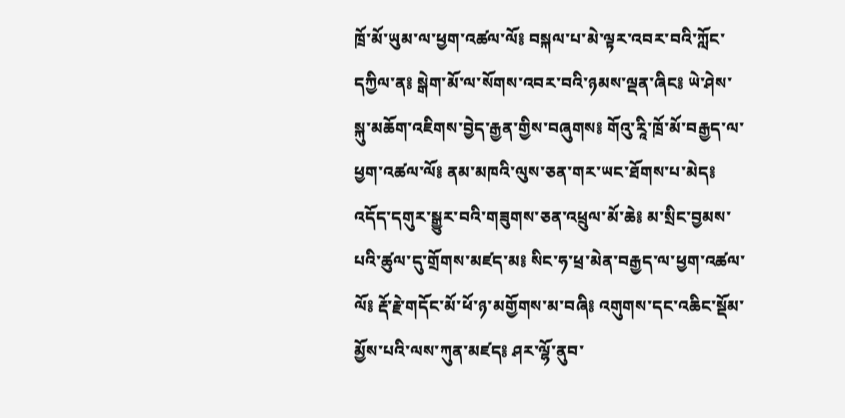ཁྲོ་མོ་ཡུམ་ལ་ཕྱག་འཚལ་ལོ༔ བསྐལ་པ་མེ་ལྟར་འབར་བའི་ཀློང་དཀྱིལ་ན༔ སྒེག་མོ་ལ་སོགས་འབར་བའི་ཉམས་ལྡན་ཞིང༔ ཡེ་ཤེས་སྐུ་མཆོག་འཇིགས་བྱེད་རྒྱན་གྱིས་བཞུགས༔ གོའུ་རཱི་ཁྲོ་མོ་བརྒྱད་ལ་ཕྱག་འཚལ་ལོ༔ ནམ་མཁའི་ལུས་ཅན་གར་ཡང་ཐོགས་པ་མེད༔ འདོད་དགུར་སྒྱུར་བའི་གཟུགས་ཅན་འཕྲུལ་མོ་ཆེ༔ མ་སྲིང་བྱམས་པའི་ཚུལ་དུ་གྲོགས་མཛད་མ༔ སིང་ཧ་ཕྲ་མེན་བརྒྱད་ལ་ཕྱག་འཚལ་ལོ༔ རྡོ་རྗེ་གདོང་མོ་ཕོ་ཉ་མགྱོགས་མ་བཞི༔ འགུགས་དང་འཆིང་སྡོམ་མྱོས་པའི་ལས་ཀུན་མཛད༔ ཤར་ལྷོ་ནུབ་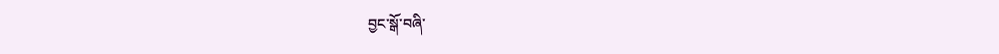བྱང་སྒོ་བཞི་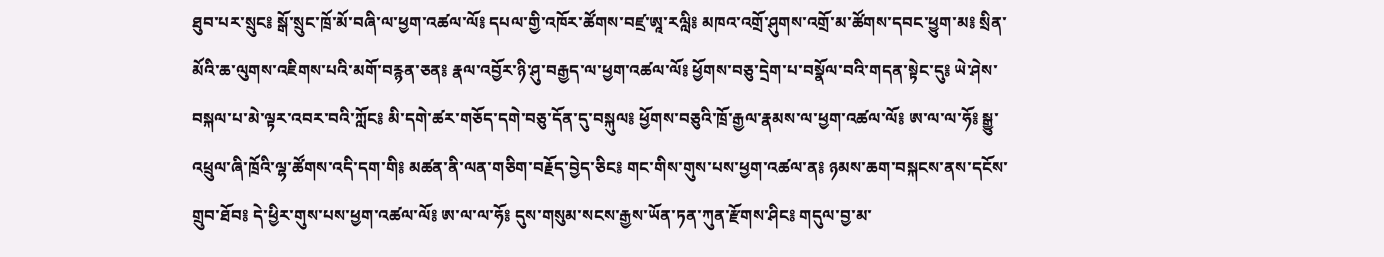ཐུབ་པར་སྲུང༔ སྒོ་སྲུང་ཁྲོ་མོ་བཞི་ལ་ཕྱག་འཚལ་ལོ༔ དཔལ་གྱི་འཁོར་ཚོགས་བཛྲ་ཨཱ་རལླི༔ མཁའ་འགྲོ་ཤུགས་འགྲོ་མ་ཚོགས་དབང་ཕྱུག་མ༔ སྲིན་མོའི་ཆ་ལུགས་འཇིགས་པའི་མགོ་བརྙན་ཅན༔ རྣལ་འབྱོར་ཉི་ཤུ་བརྒྱད་ལ་ཕྱག་འཚལ་ལོ༔ ཕྱོགས་བཅུ་དྲེག་པ་བསྣོལ་བའི་གདན་སྟེང་དུ༔ ཡེ་ཤེས་བསྐལ་པ་མེ་ལྟར་འབར་བའི་ཀློང༔ མི་དགེ་ཚར་གཅོད་དགེ་བཅུ་དོན་དུ་བསྐུལ༔ ཕྱོགས་བཅུའི་ཁྲོ་རྒྱལ་རྣམས་ལ་ཕྱག་འཚལ་ལོ༔ ཨ་ལ་ལ་ཧོ༔ སྒྱུ་འཕྲུལ་ཞི་ཁྲོའི་ལྷ་ཚོགས་འདི་དག་གི༔ མཚན་ནི་ལན་གཅིག་བརྗོད་བྱེད་ཅིང༔ གང་གིས་གུས་པས་ཕྱག་འཚལ་ན༔ ཉམས་ཆག་བསྐངས་ནས་དངོས་གྲུབ་ཐོབ༔ དེ་ཕྱིར་གུས་པས་ཕྱག་འཚལ་ལོ༔ ཨ་ལ་ལ་ཧོ༔ དུས་གསུམ་སངས་རྒྱས་ཡོན་ཏན་ཀུན་རྫོགས་ཤིང༔ གདུལ་བྱ་མ་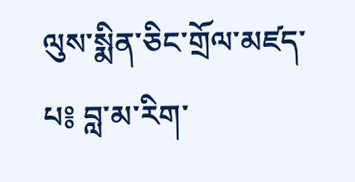ལུས་སྨིན་ཅིང་གྲོལ་མཛད་པ༔ བླ་མ་རིག་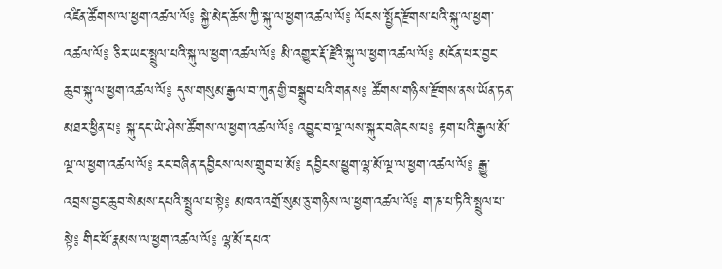འཛིན་ཚོགས་ལ་ཕྱག་འཚལ་ལོ༔ སྐྱེ་མེད་ཆོས་ཀྱི་སྐུ་ལ་ཕྱག་འཚལ་ལོ༔ ལོངས་སྤྱོད་རྫོགས་པའི་སྐུ་ལ་ཕྱག་འཚལ་ལོ༔ ཅིར་ཡང་སྤྲུལ་པའི་སྐུ་ལ་ཕྱག་འཚལ་ལོ༔ མི་འགྱུར་རྡོ་རྗེའི་སྐུ་ལ་ཕྱག་འཚལ་ལོ༔ མངོན་པར་བྱང་ཆུབ་སྐུ་ལ་ཕྱག་འཚལ་ལོ༔ དུས་གསུམ་རྒྱལ་བ་ཀུན་གྱི་བསྒྲུབ་པའི་གནས༔ ཚོགས་གཉིས་རྫོགས་ནས་ཡོན་ཏན་མཐར་ཕྱིན་པ༔ སྐུ་དང་ཡེ་ཤེས་ཚོགས་ལ་ཕྱག་འཚལ་ལོ༔ འབྱུང་བ་ལྔ་ལས་སྐུར་བཞེངས་པ༔ རྟག་པའི་རྒྱལ་མོ་ལྔ་ལ་ཕྱག་འཚལ་ལོ༔ རང་བཞིན་དབྱིངས་ལས་གྲུབ་པ་མོ༔ དབྱིངས་ཕྱུག་ལྷ་མོ་ལྔ་ལ་ཕྱག་འཚལ་ལོ༔ རྒྱུ་འབྲས་བྱང་ཆུབ་སེམས་དཔའི་སྤྲུལ་པ་སྟེ༔ མཁའ་འགྲོ་སུམ་ཅུ་གཉིས་ལ་ཕྱག་འཚལ་ལོ༔ ག་ཎ་པ་ཏིའི་སྤྲུལ་པ་སྟེ༔ གིང་ཕོ་རྣམས་ལ་ཕྱག་འཚལ་ལོ༔ ལྷ་མོ་དཔའ་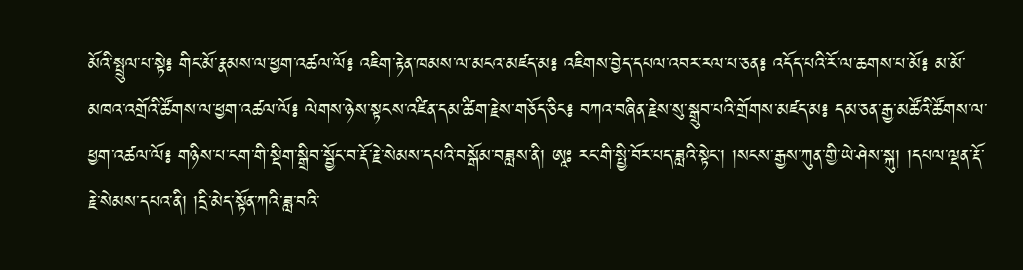མོའི་སྤྲུལ་པ་སྟེ༔ གིང་མོ་རྣམས་ལ་ཕྱག་འཚལ་ལོ༔ འཇིག་རྟེན་ཁམས་ལ་མངའ་མཛད་མ༔ འཇིགས་བྱེད་དཔལ་འབར་རལ་པ་ཅན༔ འདོད་པའི་རོ་ལ་ཆགས་པ་མོ༔ མ་མོ་མཁའ་འགྲོའི་ཚོགས་ལ་ཕྱག་འཚལ་ལོ༔ ལེགས་ཉེས་སྟངས་འཛིན་དམ་ཚིག་རྗེས་གཅོད་ཅིང༔ བཀའ་བཞིན་རྗེས་སུ་སྒྲུབ་པའི་གྲོགས་མཛད་མ༔ དམ་ཅན་རྒྱ་མཚོའི་ཚོགས་ལ་ཕྱག་འཚལ་ལོ༔ གཉིས་པ་ངག་གི་སྡིག་སྒྲིབ་སྦྱོང་བ་རྡོ་རྗེ་སེམས་དཔའི་བསྒོམ་བཟླས་ནི། ཨཱཿ རང་གི་སྤྱི་བོར་པད་ཟླའི་སྟེང་། །སངས་རྒྱས་ཀུན་གྱི་ཡེ་ཤེས་སྐུ། །དཔལ་ལྡན་རྡོ་རྗེ་སེམས་དཔའ་ནི། །དྲི་མེད་སྟོན་ཀའི་ཟླ་བའི་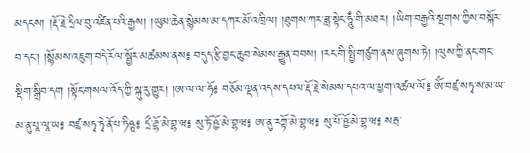མདངས། །རྡོ་རྗེ་དྲིལ་བུ་འཛིན་པའི་རྒྱས། །ཡུམ་ཆེན་སྙེམས་མ་དཀར་མོ་འཁྲིལ། །ཐུགས་ཀར་ཟླ་སྟེང་ཧཱུྃ་གི་མཐར། །ཡིག་བརྒྱའི་སྔགས་ཀྱིས་བསྐོར་བ་དང་། །སྙོམས་འཇུག་བདེ་རོལ་སྦྱོར་མཚམས་ནས༔ བདུད་རྩི་བྱང་ཆུབ་སེམས་རྒྱུན་བབས། །རང་གི་སྤྱི་གཙུག་ནས་ཞུགས་ཏེ། །ལུས་ཀྱི་ནང་གང་སྡིག་སྒྲིབ་དག །སྟོང་གསལ་འོད་ཀྱི་སྐུ་རུ་གྱུར། །ཨ་ལ་ལ་ཧོ༔ བཅོམ་ལྡན་འདས་དཔལ་རྡོ་རྗེ་སེམས་དཔའ་ལ་ཕྱག་འཚལ་ལོ༔ ཨོཾ་བཛྲ་སཏྭ་ས་མ་ཡ་མ་ནུ་པཱ་ལཱ་ཡ༔ བཛྲ་སཏྭ་ཏྭེ་ནོ་པ་ཏིཥྛ༔ དྲྀ་ཌྷོ་མེ་བྷ་ཝ༔ སུ་ཏོ་ཥྱོ་མེ་བྷ་ཝ༔ ཨ་ནུ་རཀྟོ་མེ་བྷ་ཝ༔ སུ་པོ་ཥྱོ་མེ་བྷ་ཝ༔ སརྦ་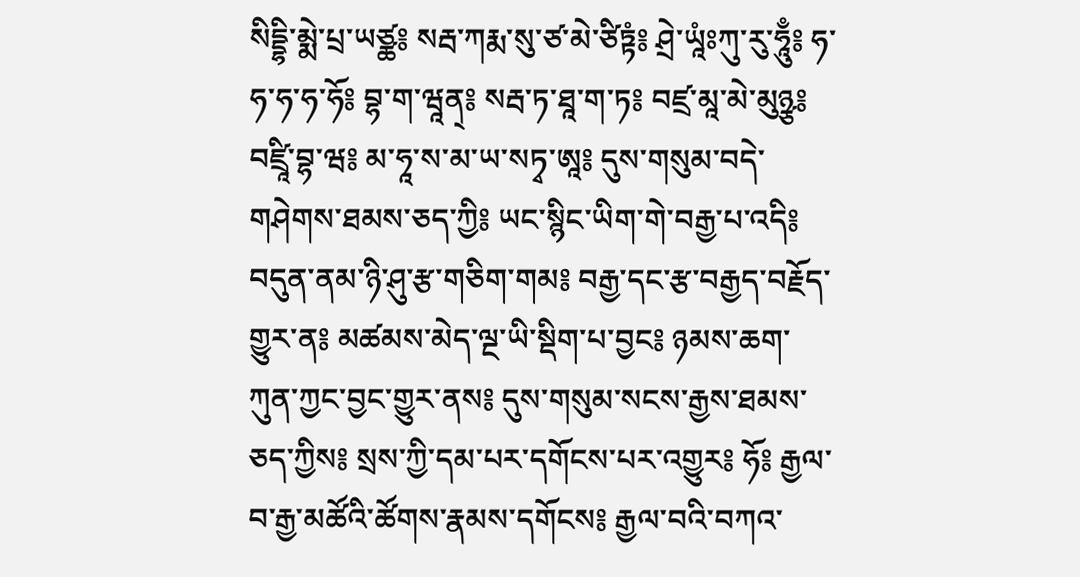སིདྡྷི་མྨེ་པྲ་ཡཙྪ༔ སརྦ་ཀརྨ་སུ་ཙ་མེ་ཙིཏྟཾ༔ ཤྲེ་ཡཱཾཿཀུ་རུ་ཧཱུྃ༔ ཧ་ཧ་ཧ་ཧ་ཧོ༔ བྷ་ག་ཝཱན྄༔ སརྦ་ཏ་ཐཱ་ག་ཏ༔ བཛྲ་མཱ་མེ་མུཉྩ༔ བཛྲཱི་བྷ་ཝ༔ མ་ཧཱ་ས་མ་ཡ་སཏྭ་ཨཱ༔ དུས་གསུམ་བདེ་གཤེགས་ཐམས་ཅད་ཀྱི༔ ཡང་སྙིང་ཡིག་གེ་བརྒྱ་པ་འདི༔ བདུན་ནམ་ཉི་ཤུ་རྩ་གཅིག་གམ༔ བརྒྱ་དང་རྩ་བརྒྱད་བརྗོད་གྱུར་ན༔ མཚམས་མེད་ལྔ་ཡི་སྡིག་པ་བྱང༔ ཉམས་ཆག་ཀུན་ཀྱང་བྱང་གྱུར་ནས༔ དུས་གསུམ་སངས་རྒྱས་ཐམས་ཅད་ཀྱིས༔ སྲས་ཀྱི་དམ་པར་དགོངས་པར་འགྱུར༔ ཧོ༔ རྒྱལ་བ་རྒྱ་མཚོའི་ཚོགས་རྣམས་དགོངས༔ རྒྱལ་བའི་བཀའ་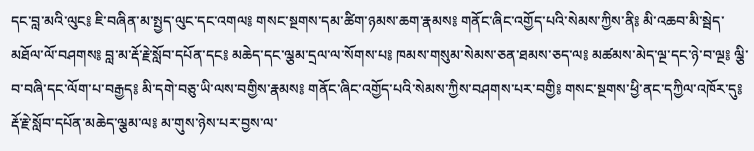དང་བླ་མའི་ལུང༔ ཇི་བཞིན་མ་སྤྱད་ལུང་དང་འགལ༔ གསང་སྔགས་དམ་ཚིག་ཉམས་ཆག་རྣམས༔ གནོང་ཞིང་འགྱོད་པའི་སེམས་ཀྱིས་ནི༔ མི་འཆབ་མི་སྦེད་མཐོལ་ལོ་བཤགས༔ བླ་མ་རྡོ་རྗེ་སློབ་དཔོན་དང༔ མཆེད་དང་ལྕམ་དྲལ་ལ་སོགས་པ༔ ཁམས་གསུམ་སེམས་ཅན་ཐམས་ཅད་ལ༔ མཚམས་མེད་ལྔ་དང་ཉེ་བ་ལྔ༔ ལྕི་བ་བཞི་དང་ལོག་པ་བརྒྱད༔ མི་དགེ་བཅུ་ཡི་ལས་བགྱིས་རྣམས༔ གནོང་ཞིང་འགྱོད་པའི་སེམས་ཀྱིས་བཤགས་པར་བགྱི༔ གསང་སྔགས་ཕྱི་ནང་དཀྱིལ་འཁོར་དུ༔ རྡོ་རྗེ་སློབ་དཔོན་མཆེད་ལྕམ་ལ༔ མ་གུས་ཉེས་པར་བྱས་ལ་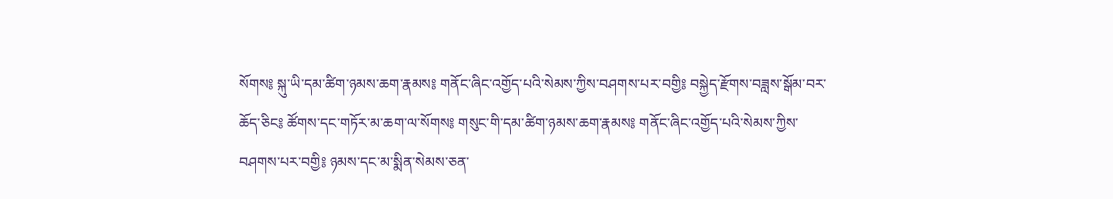སོགས༔ སྐུ་ཡི་དམ་ཚིག་ཉམས་ཆག་རྣམས༔ གནོང་ཞིང་འགྱོད་པའི་སེམས་ཀྱིས་བཤགས་པར་བགྱི༔ བསྐྱེད་རྫོགས་བཟླས་སྒོམ་བར་ཆོད་ཅིང༔ ཚོགས་དང་གཏོར་མ་ཆག་ལ་སོགས༔ གསུང་གི་དམ་ཚིག་ཉམས་ཆག་རྣམས༔ གནོང་ཞིང་འགྱོད་པའི་སེམས་ཀྱིས་བཤགས་པར་བགྱི༔ ཉམས་དང་མ་སྨིན་སེམས་ཅན་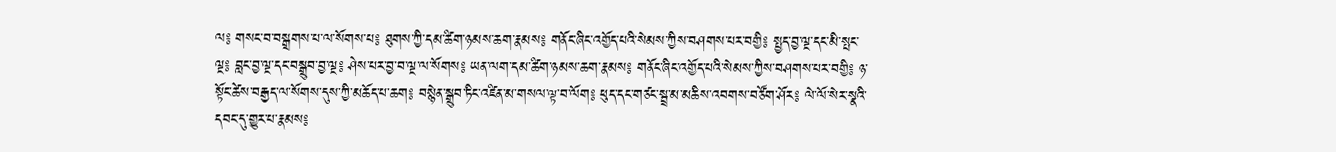ལ༔ གསང་བ་བསྒྲགས་པ་ལ་སོགས་པ༔ ཐུགས་ཀྱི་དམ་ཚིག་ཉམས་ཆག་རྣམས༔ གནོང་ཞིང་འགྱོད་པའི་སེམས་ཀྱིས་བཤགས་པར་བགྱི༔ སྤྱད་བྱ་ལྔ་དང་མི་སྤང་ལྔ༔ བླང་བྱ་ལྔ་དང་བསྒྲུབ་བྱ་ལྔ༔ ཤེས་པར་བྱ་བ་ལྔ་ལ་སོགས༔ ཡན་ལག་དམ་ཚིག་ཉམས་ཆག་རྣམས༔ གནོང་ཞིང་འགྱོད་པའི་སེམས་ཀྱིས་བཤགས་པར་བགྱི༔ ཉ་སྟོང་ཚེས་བརྒྱད་ལ་སོགས་དུས་ཀྱི་མཆོད་པ་ཆག༔ བསྙེན་སྒྲུབ་ཏིང་འཛིན་མ་གསལ་ལྟ་བ་ལོག༔ ཕུད་དང་གཙང་སྦྲ་མ་མཆིས་འབགས་བཙོག་ཤོར༔ ལེ་ལོ་སེར་སྣའི་དབང་དུ་གྱུར་པ་རྣམས༔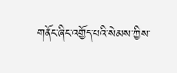གནོང་ཞིང་འགྱོད་པའི་སེམས་ཀྱིས་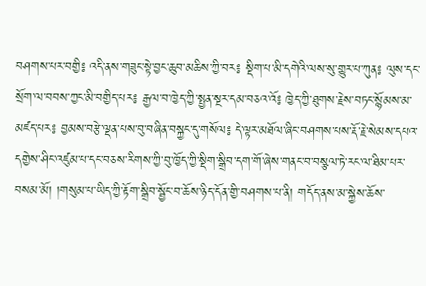བཤགས་པར་བགྱི༔ འདི་ནས་གཟུང་སྟེ་བྱང་ཆུབ་མཆིས་ཀྱི་བར༔ སྡིག་པ་མི་དགེའི་ལས་སུ་གྱུར་པ་ཀུན༔ ལུས་དང་སྲོག་ལ་བབས་ཀྱང་མི་བགྱིད་པར༔ རྒྱལ་བ་ཁྱེད་ཀྱི་སྤྱན་སྔར་དམ་བཅའ་འོ༔ ཁྱེད་ཀྱི་ཐུགས་རྗེས་བཏང་སྙོམས་མ་མཛད་པར༔ བྱམས་བརྩེ་ལྡན་པས་བུ་བཞིན་བསྐྱང་དུ་གསོལ༔ དེ་ལྟར་མཐོལ་ཞིང་བཤགས་པས་རྡོ་རྗེ་སེམས་དཔའ་དགྱེས་ཤིང་འཛུམ་པ་དང་བཅས་རིགས་ཀྱི་བུ་ཁྱོད་ཀྱི་སྡིག་སྒྲིབ་དག་གོ་ཞེས་གནང་བ་བསྩལ་ཏེ་རང་ལ་ཐིམ་པར་བསམ་མོ། །གསུམ་པ་ཡིད་ཀྱི་རྟོག་སྒྲིབ་སྦྱོང་བ་ཆོས་ཉིད་དོན་གྱི་བཤགས་པ་ནི། གདོད་ནས་མ་སྐྱེས་ཆོས་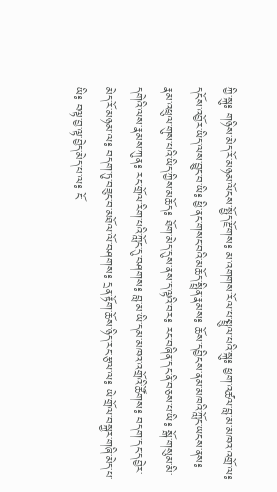ཀྱི་སྐུ༔ གཉིས་མེད་རོ་མཉམ་ལོངས་སྤྱོད་རྫོགས༔ མ་འགགས་རོལ་པ་སྤྲུལ་པའི་སྐུ༔ ཕྱག་འཚལ་བླ་མ་མཁའ་འགྲོ་ལ༔ དངོས་འབྱོར་ཡིད་ལས་བྱུང་བ་ཡི༔ ཕྱི་ནང་གསང་བའི་མཆོད་སྤྲིན་རྣམས༔ ཆོས་དབྱིངས་ནམ་མཁའི་ཀློང་ཡངས་ནས༔ རྣམ་འཕྲུལ་གུས་པའི་ཡིད་ཀྱིས་མཆོད༔ ཐོག་མེད་དུས་ནས་ད་ལྟའི་བར༔ རང་བཞིན་དང་ནི་བཅས་པ་ཡི༔ སྒོ་གསུམ་མི་དགེའི་ལས་རྣམས་ཀུན༔ རང་གྲོལ་རིག་པའི་ཀློང་དུ་བཤགས༔ བླ་མ་ཡི་དམ་མཁའ་འགྲོའི་ཚོགས༔ བདག་དང་དབྱེར་མེད་རོ་མཉམ་ལ༔ བདག་ཏུ་བཟུང་བ་མཐོལ་ལོ་བཤགས༔ དྲན་རྟོག་ཆོས་ཉིད་རང་རྩལ་ལ༔ ཡེ་གྲོལ་བསྐྱར་གཞི་མེད་པ་ཡི༔ བལྟ་བྱ་ལྟ་བྱེད་མེད་པ་ལ༔ ངོ་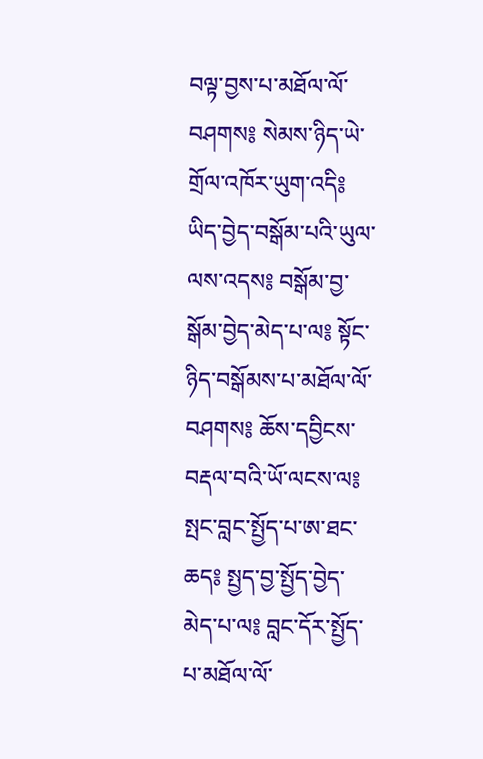བལྟ་བྱས་པ་མཐོལ་ལོ་བཤགས༔ སེམས་ཉིད་ཡེ་གྲོལ་འཁོར་ཡུག་འདི༔ ཡིད་བྱེད་བསྒོམ་པའི་ཡུལ་ལས་འདས༔ བསྒོམ་བྱ་སྒོམ་བྱེད་མེད་པ་ལ༔ སྟོང་ཉིད་བསྒོམས་པ་མཐོལ་ལོ་བཤགས༔ ཆོས་དབྱིངས་བརྡལ་བའི་ཡོ་ལངས་ལ༔ སྤང་བླང་སྤྱོད་པ་ཨ་ཐང་ཆད༔ སྤྱད་བྱ་སྤྱོད་བྱེད་མེད་པ་ལ༔ བླང་དོར་སྤྱོད་པ་མཐོལ་ལོ་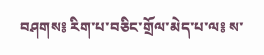བཤགས༔ རིག་པ་བཅིང་གྲོལ་མེད་པ་ལ༔ ས་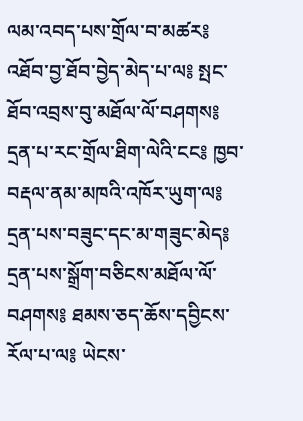ལམ་འབད་པས་གྲོལ་བ་མཚར༔ འཐོབ་བྱ་ཐོབ་བྱེད་མེད་པ་ལ༔ སྤང་ཐོབ་འབྲས་བུ་མཐོལ་ལོ་བཤགས༔ དྲན་པ་རང་གྲོལ་ཐིག་ལེའི་ངང༔ ཁྱབ་བརྡལ་ནམ་མཁའི་འཁོར་ཡུག་ལ༔ དྲན་པས་བཟུང་དང་མ་གཟུང་མེད༔ དྲན་པས་སྒྲོག་བཅིངས་མཐོལ་ལོ་བཤགས༔ ཐམས་ཅད་ཆོས་དབྱིངས་རོལ་པ་ལ༔ ཡེངས་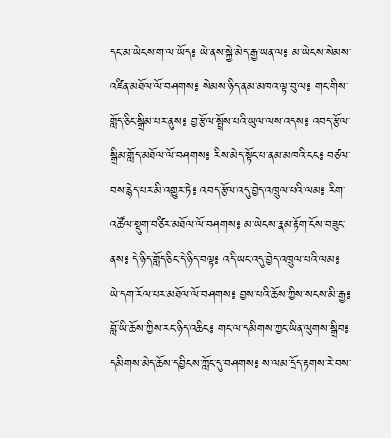དང་མ་ཡེངས་ག་ལ་ཡོད༔ ཡེ་ནས་སྐྱེ་མེད་རྒྱ་ཡན་ལ༔ མ་ཡེངས་སེམས་འཛིན་མཐོལ་ལོ་བཤགས༔ སེམས་ཉིད་ནམ་མཁའ་ལྟ་བུ་ལ༔ གང་གིས་གློད་ཅིང་སྒྲིམ་པར་ནུས༔ བྱ་རྩོལ་སྤྲོས་པའི་ཡུལ་ལས་འདས༔ འབད་རྩོལ་སྒྲིམ་གློད་མཐོལ་ལོ་བཤགས༔ རིས་མེད་སྟོང་པ་ནམ་མཁའི་ངང༔ བཙལ་བས་རྙེད་པར་མི་འགྱུར་ཏེ༔ འབད་རྩོལ་འདུ་བྱེད་འཁྲུལ་པའི་ལམ༔ རིག་འཚོལ་སྡུག་བཙིར་མཐོལ་ལོ་བཤགས༔ མ་ཡེངས་རྣམ་རྟོག་ངོས་བཟུང་ནས༔ དེ་ཉིད་གློད་ཅིང་དེ་ཉིད་བལྟ༔ འདི་ཡང་འདུ་བྱེད་འཁྲུལ་པའི་ལམ༔ ཡེ་དག་རོལ་པར་མཐོལ་ལོ་བཤགས༔ བྱས་པའི་ཆོས་ཀྱིས་སངས་མི་རྒྱ༔ བློ་ཡི་ཆོས་ཀྱིས་རང་ཉིད་འཆིང༔ གང་ལ་དམིགས་ཀྱང་ཡིན་ལུགས་སྒྲིབ༔ དམིགས་མེད་ཆོས་དབྱིངས་ཀློང་དུ་བཤགས༔ ས་ལམ་དྲོད་རྟགས་རེ་བས་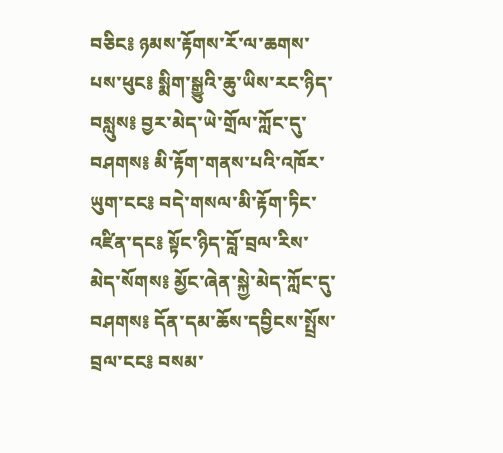བཅིང༔ ཉམས་རྟོགས་རོ་ལ་ཆགས་པས་ཕུང༔ སྨིག་སྒྱུའི་ཆུ་ཡིས་རང་ཉིད་བསླུས༔ བྱར་མེད་ཡེ་གྲོལ་ཀློང་དུ་བཤགས༔ མི་རྟོག་གནས་པའི་འཁོར་ཡུག་ངང༔ བདེ་གསལ་མི་རྟོག་ཏིང་འཛིན་དང༔ སྟོང་ཉིད་བློ་བྲལ་རིས་མེད་སོགས༔ མྱོང་ཞེན་སྐྱེ་མེད་ཀློང་དུ་བཤགས༔ དོན་དམ་ཆོས་དབྱིངས་སྤྲོས་བྲལ་ངང༔ བསམ་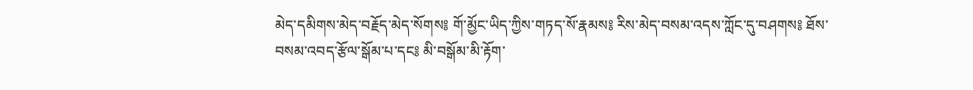མེད་དམིགས་མེད་བརྗོད་མེད་སོགས༔ གོ་མྱོང་ཡིད་ཀྱིས་གཏད་སོ་རྣམས༔ རིས་མེད་བསམ་འདས་ཀློང་དུ་བཤགས༔ ཐོས་བསམ་འབད་རྩོལ་སྒོམ་པ་དང༔ མི་བསྒོམ་མི་རྟོག་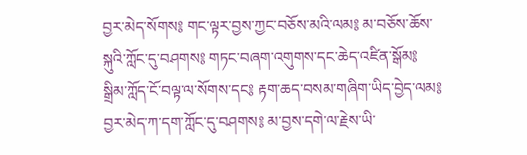བྱར་མེད་སོགས༔ གང་ལྟར་བྱས་ཀྱང་བཅོས་མའི་ལམ༔ མ་བཅོས་ཆོས་སྐུའི་ཀློང་དུ་བཤགས༔ གཏང་བཞག་འགུགས་དང་ཆེད་འཛིན་སྒོམ༔ སྒྲིམ་ཀློད་ངོ་བལྟ་ལ་སོགས་དང༔ རྟག་ཆད་བསམ་གཞིག་ཡིད་བྱེད་ལམ༔ བྱར་མེད་ཀ་དག་ཀློང་དུ་བཤགས༔ མ་བྱས་དགེ་ལ་རྗེས་ཡི་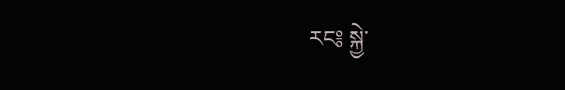རང༔ སྐྱེ་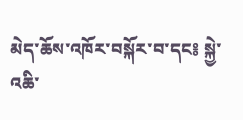མེད་ཆོས་འཁོར་བསྐོར་བ་དང༔ སྐྱེ་འཆི་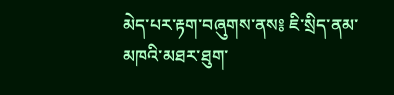མེད་པར་རྟག་བཞུགས་ནས༔ ཇི་སྲིད་ནམ་མཁའི་མཐར་ཐུག་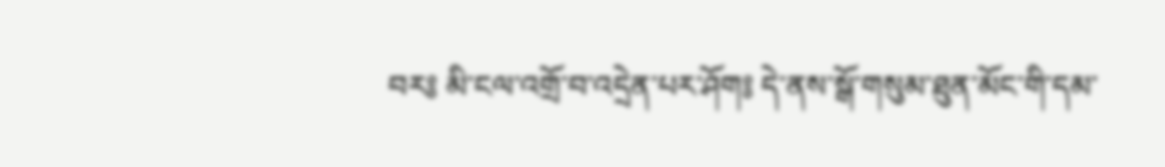བར༔ མི་ངལ་འགྲོ་བ་འདྲེན་པར་ཤོག༔ དེ་ནས་སྒོ་གསུམ་ཐུན་མོང་གི་དམ་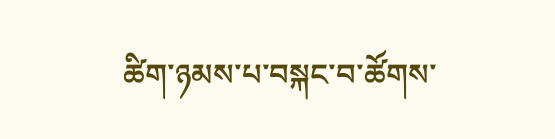ཚིག་ཉམས་པ་བསྐང་བ་ཚོགས་